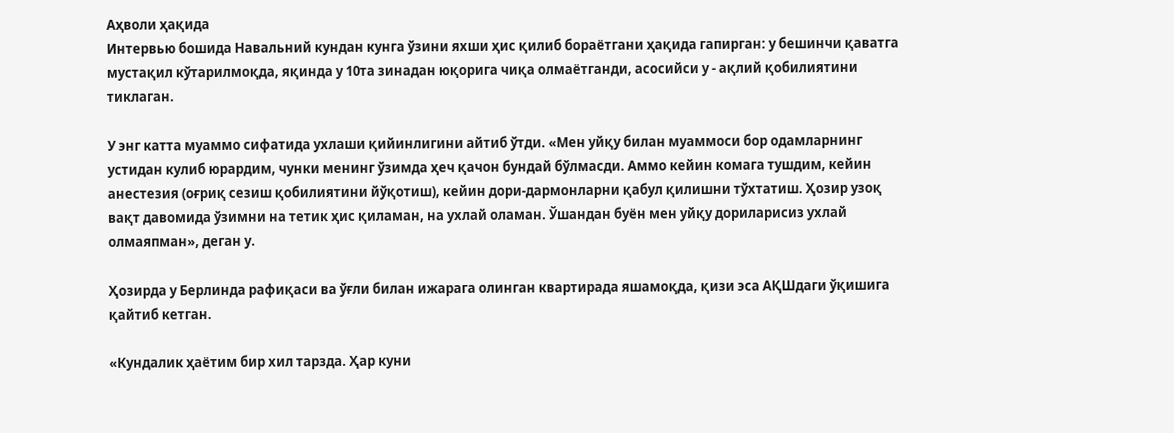Аҳволи ҳақида
Интервью бошида Навальний кундан кунга ўзини яхши ҳис қилиб бораётгани ҳақида гапирган: у бешинчи қаватга мустақил кўтарилмоқда, яқинда у 10та зинадан юқорига чиқа олмаётганди, асосийси у - ақлий қобилиятини тиклаган.

У энг катта муаммо сифатида ухлаши қийинлигини айтиб ўтди. «Мен уйқу билан муаммоси бор одамларнинг устидан кулиб юрардим, чунки менинг ўзимда ҳеч қачон бундай бўлмасди. Аммо кейин комага тушдим, кейин анестезия (оғриқ сезиш қобилиятини йўқотиш), кейин дори-дармонларни қабул қилишни тўхтатиш. Ҳозир узоқ вақт давомида ўзимни на тетик ҳис қиламан, на ухлай оламан. Ўшандан буён мен уйқу дориларисиз ухлай олмаяпман», деган у.

Ҳозирда у Берлинда рафиқаси ва ўғли билан ижарага олинган квартирада яшамоқда, қизи эса АҚШдаги ўқишига қайтиб кетган.

«Кундалик ҳаётим бир хил тарзда. Ҳар куни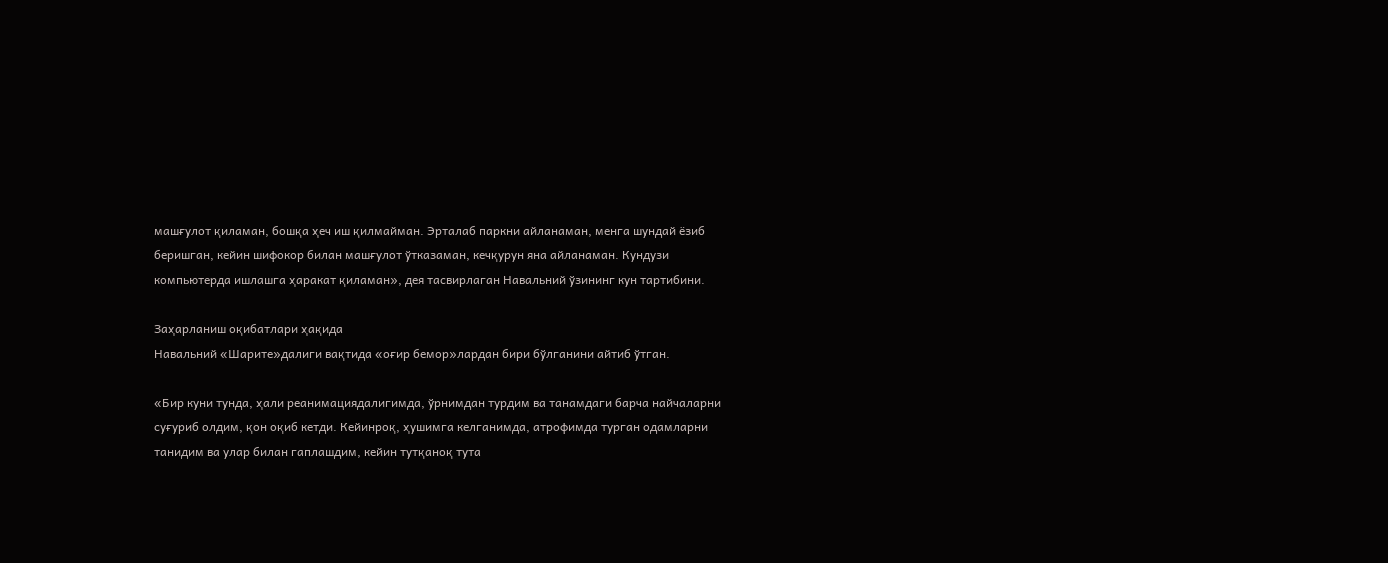машғулот қиламан, бошқа ҳеч иш қилмайман. Эрталаб паркни айланаман, менга шундай ёзиб беришган, кейин шифокор билан машғулот ўтказаман, кечқурун яна айланаман. Кундузи компьютерда ишлашга ҳаракат қиламан», дея тасвирлаган Навальний ўзининг кун тартибини.

Заҳарланиш оқибатлари ҳақида
Навальний «Шарите»далиги вақтида «оғир бемор»лардан бири бўлганини айтиб ўтган.

«Бир куни тунда, ҳали реанимациядалигимда, ўрнимдан турдим ва танамдаги барча найчаларни суғуриб олдим, қон оқиб кетди. Кейинроқ, ҳушимга келганимда, атрофимда турган одамларни танидим ва улар билан гаплашдим, кейин тутқаноқ тута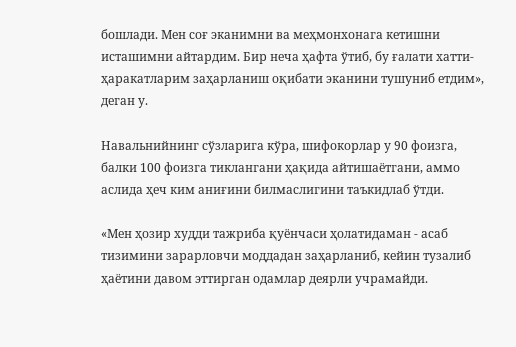бошлади. Мен соғ эканимни ва меҳмонхонага кетишни исташимни айтардим. Бир неча ҳафта ўтиб, бу ғалати хатти-ҳаракатларим заҳарланиш оқибати эканини тушуниб етдим», деган у.

Навальнийнинг сўзларига кўра, шифокорлар у 90 фоизга, балки 100 фоизга тиклангани ҳақида айтишаётгани, аммо аслида ҳеч ким аниғини билмаслигини таъкидлаб ўтди.

«Мен ҳозир худди тажриба қуёнчаси ҳолатидаман - асаб тизимини зарарловчи моддадан заҳарланиб, кейин тузалиб ҳаётини давом эттирган одамлар деярли учрамайди.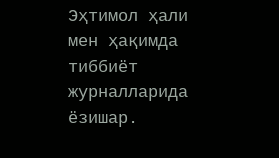Эҳтимол ҳали мен ҳақимда тиббиёт журналларида ёзишар.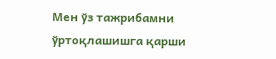Мен ўз тажрибамни ўртоқлашишга қарши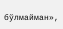бўлмайман»,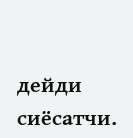дейди сиёсатчи.